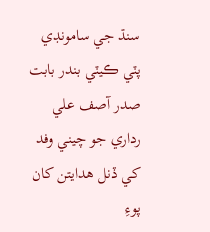سنڌ جي سامونڊي پٽي ڪيٽي بندر بابت صدر آصف علي رداري جو چيني وفد کي ڏنل ھدايتن کان پوءِ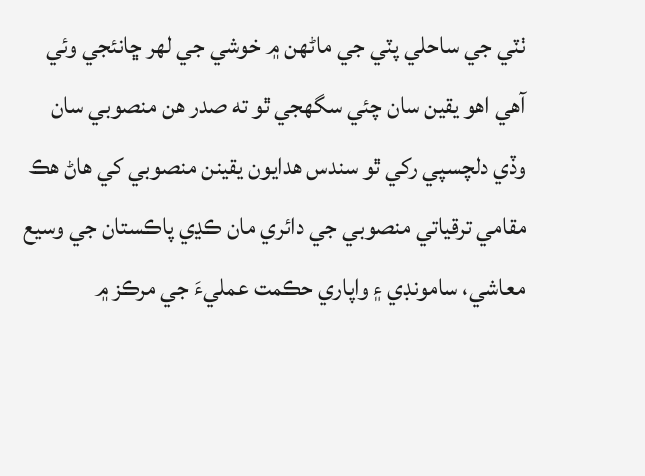ٺٽي جي ساحلي پٽي جي ماڻھن ۾ خوشي جي لھر ڇانئجي وئي آھي اھو يقين سان چئي سگھجي ٿو ته صدر ھن منصوبي سان وڏي دلچسپي رکي ٿو سندس ھدايون يقينن منصوبي کي ھاڻ هڪ مقامي ترقياتي منصوبي جي دائري مان ڪڍي پاڪستان جي وسيع معاشي، سامونڊي ۽ واپاري حڪمت عمليءَ جي مرڪز ۾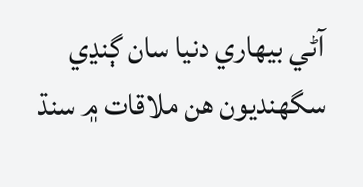آڻي بيهاري دنيا سان ڳنڍي سگھنديون ھن ملاقات ۾ سنڌ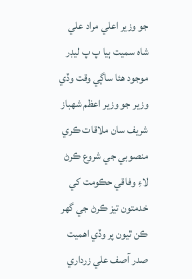جو وزير اعلي مراد علي شاه سميت ٻيا پ پ ليڊر موجود ھئا ساڳي وقت وڏي وزير جو وزير اعظم شھباز شريف سان ملاقات ڪري منصوبي جي شروع ڪرڻ لاءِ وفاقي حڪومت کي خدمتون تيز ڪرڻ جي گھر ڪن ٿيون پر وڏي اھميت صدر آصف علي زرداري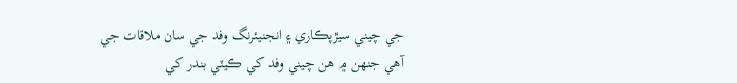جي چيني سيڙپڪاري ۽ انجنيئرنگ وفد جي سان ملاقات جي آھي جنھن ۾ ھن چيني وفد کي ڪيٽي بندر کي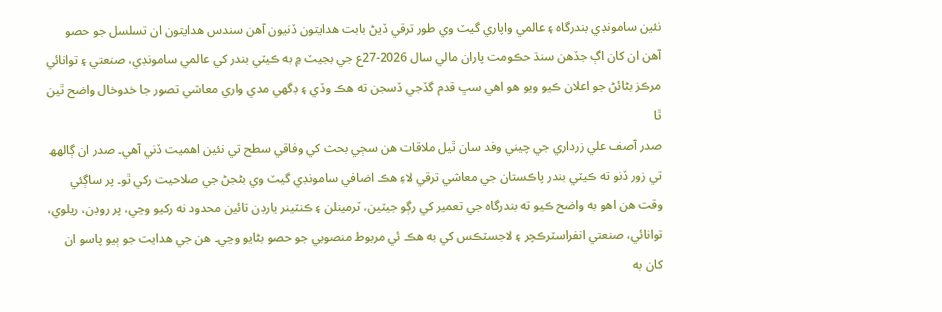نئين سامونڊي بندرگاه ۽ عالمي واپاري گيٽ وي طور ترقي ڏيڻ بابت هدايتون ڏنيون آھن سندس ھدايتون ان تسلسل جو حصو آھن ان کان اڳ جڏھن سنڌ حڪومت پاران مالي سال 2026-27ع جي بجيٽ ۾ به ڪيٽي بندر کي عالمي سامونڊي، صنعتي ۽ توانائي مرڪز بڻائڻ جو اعلان ڪيو ويو ھو اهي سڀ قدم گڏجي ڏسجن ته هڪ وڏي ۽ ڊگهي مدي واري معاشي تصور جا خدوخال واضح ٿين ٿا
صدر آصف علي زرداري جي چيني وفد سان ٿيل ملاقات هن سڄي بحث کي وفاقي سطح تي نئين اهميت ڏني آهي۔ صدر ان ڳالهھ تي زور ڏنو ته ڪيٽي بندر پاڪستان جي معاشي ترقي لاءِ هڪ اضافي سامونڊي گيٽ وي بڻجڻ جي صلاحيت رکي ٿو۔ پر ساڳئي وقت هن اهو به واضح ڪيو ته بندرگاه جي تعمير کي رڳو جيٽين، ٽرمينلن ۽ ڪنٽينر يارڊن تائين محدود نه رکيو وڃي، پر روڊن، ريلوي، توانائي، صنعتي انفراسٽرڪچر ۽ لاجسٽڪس کي به هڪ ئي مربوط منصوبي جو حصو بڻايو وڃي۔ هن جي هدايت جو ٻيو پاسو ان کان به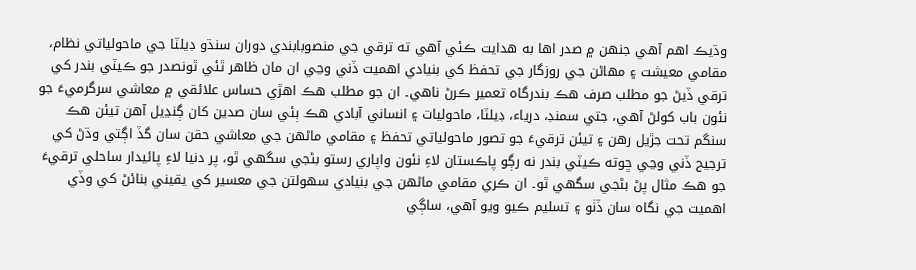وڌيڪ اهم آهي جنھن ۾ صدر اھا به ھدايت ڪئي آھي ته ترقي جي منصوبابندي دوران سنڌو ڊيلٽا جي ماحولياتي نظام، مقامي معيشت ۽ مهاڻن جي روزگار جي تحفظ کي بنيادي اهميت ڏني وڃي ان مان ظاھر ٿئي ٿونصدر جو ڪيٽي بندر کي ترقي ڏيڻ جو مطلب صرف هڪ بندرگاه تعمير ڪرڻ ناهي۔ ان جو مطلب هڪ اهڙي حساس علائقي ۾ معاشي سرگرميءَ جو نئون باب کولڻ آهي، جتي سمنڊ، درياء، ڊيلٽا، ماحوليات ۽ انساني آبادي هڪ ٻئي سان صدين کان ڳنڍيل آهن تيئن ھڪ سنگم تحت جڙيل رھن ۽ تيئن ترقيءَ جو تصور ماحولياتي تحفظ ۽ مقامي ماڻهن جي معاشي حقن سان گڏ اڳتي وڌڻ کي ترجيح ڏني وڃي ڇوته ڪيٽي بندر نه رڳو پاڪستان لاءِ نئون واپاري رستو بڻجي سگهي ٿو، پر دنيا لاءِ پائيدار ساحلي ترقيءَ جو هڪ مثال پڻ بڻجي سگهي ٿو۔ ان ڪري مقامي ماڻھن جي بنيادي سھولتن جي معسير کي يقيني بنائڻ کي وڏي اھميت جي نگاه سان ڏٺو ۽ تسليم ڪيو ويو آھي، ساڳي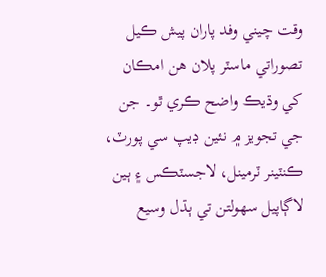وقت چيني وفد پاران پيش ڪيل تصوراتي ماسٽر پلان هن امڪان کي وڌيڪ واضح ڪري ٿو۔ جن جي تجويز ۾ نئين ڊيپ سي پورٽ، ڪنٽينر ٽرمينل، لاجسٽڪس ۽ ٻين لاڳاپيل سهولتن تي ٻڌل وسيع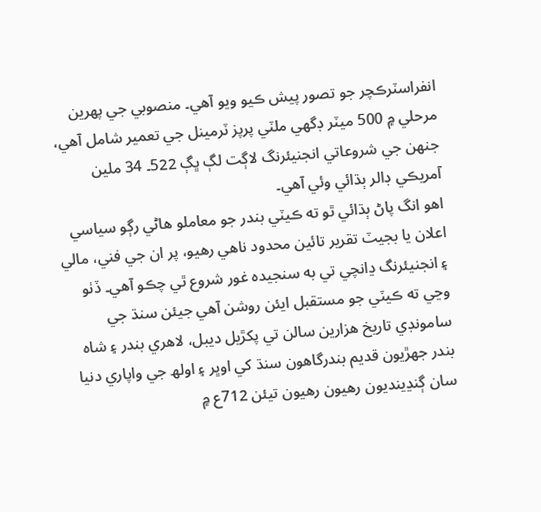انفراسٽرڪچر جو تصور پيش ڪيو ويو آهي۔ منصوبي جي پهرين مرحلي ۾ 500 ميٽر ڊگهي ملٽي پرپز ٽرمينل جي تعمير شامل آهي، جنهن جي شروعاتي انجنيئرنگ لاڳت لڳ ڀڳ 522۔ 34 ملين آمريڪي ڊالر ٻڌائي وئي آهي۔
اهو انگ پاڻ ٻڌائي ٿو ته ڪيٽي بندر جو معاملو هاڻي رڳو سياسي اعلان يا بجيٽ تقرير تائين محدود ناهي رهيو، پر ان جي فني، مالي ۽ انجنيئرنگ ڍانچي تي به سنجيده غور شروع ٿي چڪو آهي۔ ڏٺو وڃي ته ڪيٽي جو مستقبل ايئن روشن آھي جيئن سنڌ جي سامونڊي تاريخ هزارين سالن تي پکڙيل ديبل، لاهري بندر ۽ شاه بندر جهڙيون قديم بندرگاهون سنڌ کي اوڀر ۽ اولھ جي واپاري دنيا سان ڳنڍينديون رهيون رھيون تيئن 712ع ۾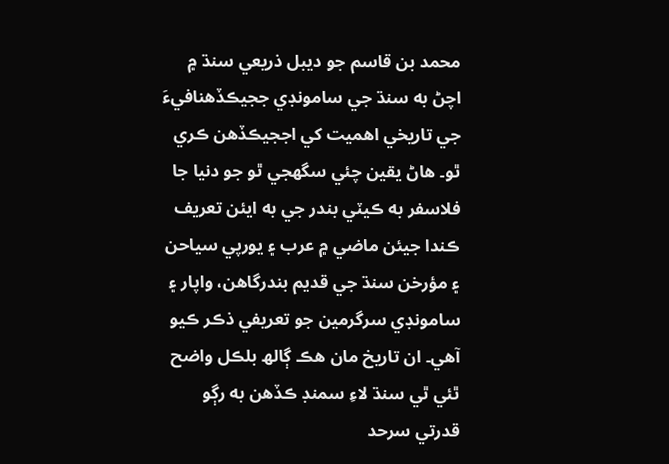محمد بن قاسم جو ديبل ذريعي سنڌ ۾ اچڻ به سنڌ جي سامونڊي ججيڪڏهنافيءَ جي تاريخي اهميت کي اججيڪڏهن ڪري ٿو۔ ھاڻ يقين چئي سگھجي ٿو جو دنيا جا فلاسفر به ڪيٽي بندر جي به ايئن تعريف ڪندا جيئن ماضي ۾ عرب ۽ يورپي سياحن ۽ مؤرخن سنڌ جي قديم بندرگاهن، واپار ۽ سامونڊي سرگرمين جو تعريفي ذڪر ڪيو آهي۔ ان تاريخ مان هڪ ڳالھ بلڪل واضح ٿئي ٿي سنڌ لاءِ سمنڊ ڪڏهن به رڳو قدرتي سرحد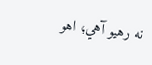نه رهيو آهي؛ اهو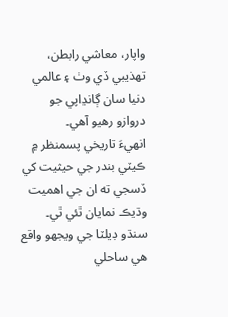واپار، معاشي رابطن، تهذيبي ڏي وٺ ۽ عالمي دنيا سان ڳانڍاپي جو دروازو رهيو آهي۔
انهيءَ تاريخي پسمنظر ۾ ڪيٽي بندر جي حيثيت کي ڏسجي ته ان جي اهميت وڌيڪ نمايان ٿئي ٿي۔ سنڌو ڊيلٽا جي ويجهو واقع هي ساحلي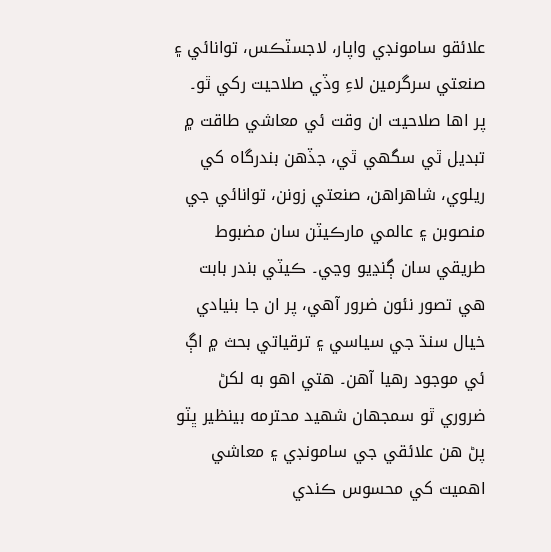علائقو سامونڊي واپار، لاجسٽڪس، توانائي ۽ صنعتي سرگرمين لاءِ وڏي صلاحيت رکي ٿو۔ پر اها صلاحيت ان وقت ئي معاشي طاقت ۾ تبديل ٿي سگهي ٿي، جڏهن بندرگاه کي ريلوي، شاهراهن، صنعتي زونن، توانائي جي منصوبن ۽ عالمي مارڪيٽن سان مضبوط طريقي سان ڳنڍيو وڃي۔ ڪيٽي بندر بابت هي تصور نئون ضرور آهي، پر ان جا بنيادي خيال سنڌ جي سياسي ۽ ترقياتي بحث ۾ اڳ ئي موجود رهيا آهن۔ ھتي اھو به لکڻ ضروري ٿو سمجھان شهيد محترمه بينظير ڀٽو پڻ هن علائقي جي سامونڊي ۽ معاشي اهميت کي محسوس ڪندي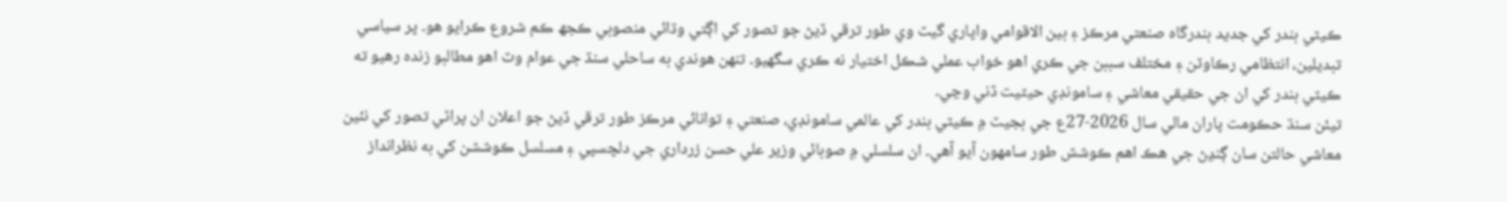ڪيٽي بندر کي جديد بندرگاه صنعتي مرڪز ۽ بين الاقوامي واپاري گيٽ وي طور ترقي ڏيڻ جو تصور کي اڳتي وڌائي منصوبي ڪجھ ڪم شروع ڪرايو هو۔ پر سياسي تبديلين، انتظامي رڪاوٽن ۽ مختلف سببن جي ڪري اهو خواب عملي شڪل اختيار نه ڪري سگهيو۔ تنهن هوندي به ساحلي سنڌ جي عوام وٽ اهو مطالبو زنده رهيو ته ڪيٽي بندر کي ان جي حقيقي معاشي ۽ سامونڊي حيثيت ڏني وڃي۔
تيئن سنڌ حڪومت پاران مالي سال 2026-27ع جي بجيٽ ۾ ڪيٽي بندر کي عالمي سامونڊي، صنعتي ۽ توانائي مرڪز طور ترقي ڏيڻ جو اعلان ان پراڻي تصور کي نئين معاشي حالتن سان ڳنڍڻ جي هڪ اهم ڪوشش طور سامهون آيو آهي۔ ان سلسلي ۾ صوبائي وزير علي حسن زرداري جي دلچسپي ۽ مسلسل ڪوششن کي به نظرانداز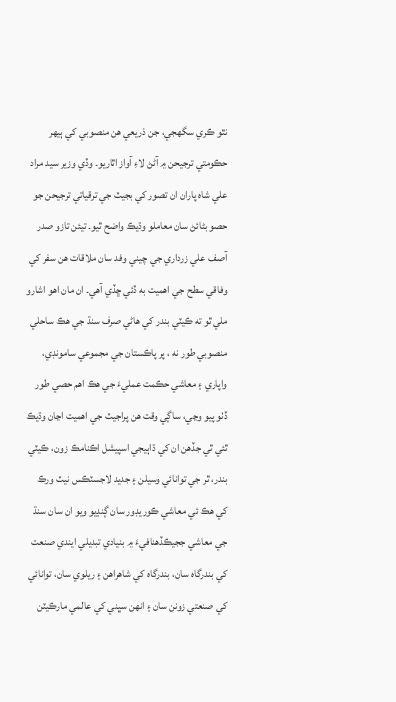نٿو ڪري سگهجي، جن ذريعي هن منصوبي کي ٻيهر حڪومتي ترجيحن ۾ آڻڻ لاءِ آواز اٿاريو۔ وڏي وزير سيد مراد علي شاه پاران ان تصور کي بجيٽ جي ترقياتي ترجيحن جو حصو بڻائڻ سان معاملو وڌيڪ واضح ٿيو۔ تيئن تازو صدر آصف علي زرداري جي چيني وفد سان ملاقات هن سفر کي وفاقي سطح جي اهميت به ڏئي ڇڏي آهي۔ ان مان اهو اشارو ملي ٿو ته ڪيٽي بندر کي هاڻي صرف سنڌ جي هڪ ساحلي منصوبي طور نه ، پر پاڪستان جي مجموعي سامونڊي، واپاري ۽ معاشي حڪمت عمليءَ جي هڪ اهم حصي طور ڏٺو پيو وڃي، ساڳي وقت ھن پراجيٽ جي اھميت اڃان وڌيڪ ٿئي ٿي جڏھن ان کي ڌاٻيجي اسپيشل اڪنامڪ زون، ڪيٽي بندر، ٿر جي توانائي وسيلن ۽ جديد لاجسٽڪس نيٽ ورڪ کي هڪ ئي معاشي ڪوريڊور سان ڳنڍيو ويو ان سان سنڌ جي معاشي ججيڪڏهنافيءَ ۾ بنيادي تبديلي ايندي صنعت کي بندرگاه سان، بندرگاه کي شاهراهن ۽ ريلوي سان، توانائي کي صنعتي زونن سان ۽ انهن سڀني کي عالمي مارڪيٽن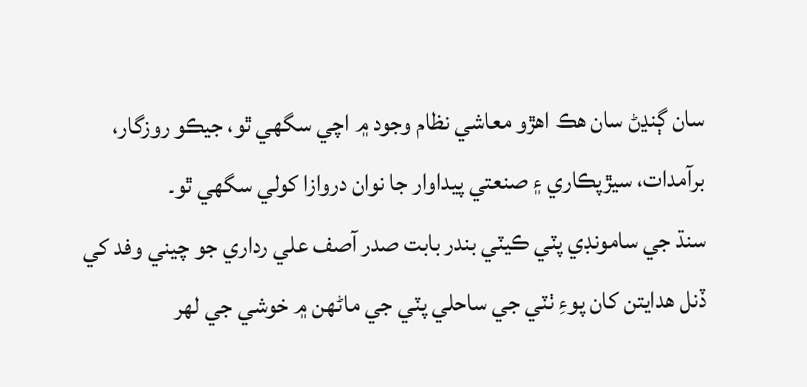سان ڳنڍڻ سان هڪ اهڙو معاشي نظام وجود ۾ اچي سگهي ٿو، جيڪو روزگار، برآمدات، سيڙپڪاري ۽ صنعتي پيداوار جا نوان دروازا کولي سگهي ٿو۔
سنڌ جي سامونڊي پٽي ڪيٽي بندر بابت صدر آصف علي رداري جو چيني وفد کي ڏنل ھدايتن کان پوءِ ٺٽي جي ساحلي پٽي جي ماڻھن ۾ خوشي جي لھر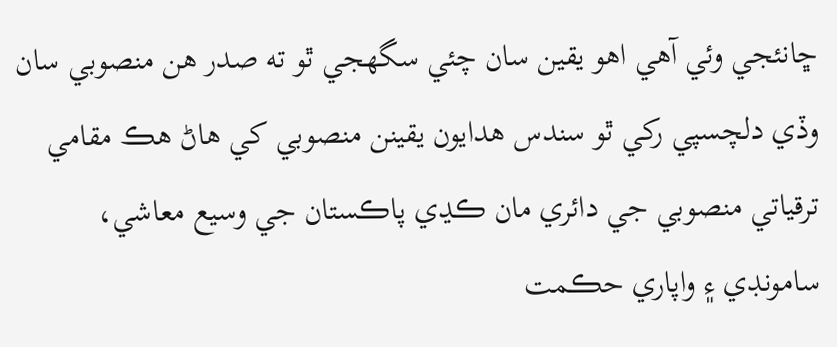ڇانئجي وئي آھي اھو يقين سان چئي سگھجي ٿو ته صدر ھن منصوبي سان وڏي دلچسپي رکي ٿو سندس ھدايون يقينن منصوبي کي ھاڻ هڪ مقامي ترقياتي منصوبي جي دائري مان ڪڍي پاڪستان جي وسيع معاشي، سامونڊي ۽ واپاري حڪمت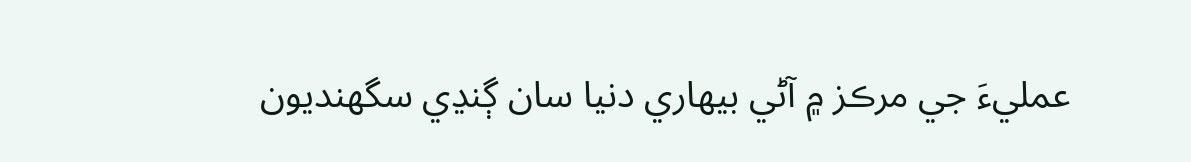عمليءَ جي مرڪز ۾ آڻي بيهاري دنيا سان ڳنڍي سگھنديون